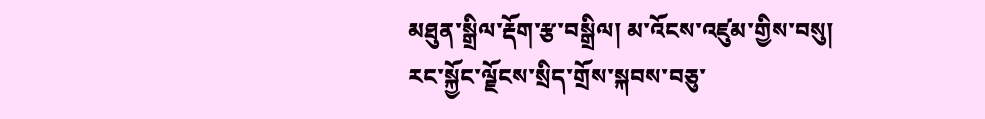མཐུན་སྒྲིལ་རྡོག་རྩ་བསྒྲིལ། མ་འོངས་འཛུམ་གྱིས་བསུ།
རང་སྐྱོང་ལྗོངས་སྲིད་གྲོས་སྐབས་བཅུ་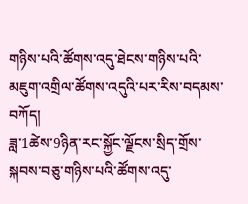གཉིས་པའི་ཚོགས་འདུ་ཐེངས་གཉིས་པའི་མཇུག་འགྲིལ་ཚོགས་འདུའི་པར་རིས་བདམས་བཀོད།
ཟླ་1ཚེས་9ཉིན་རང་སྐྱོང་ལྗོངས་སྲིད་གྲོས་སྐབས་བཅུ་གཉིས་པའི་ཚོགས་འདུ་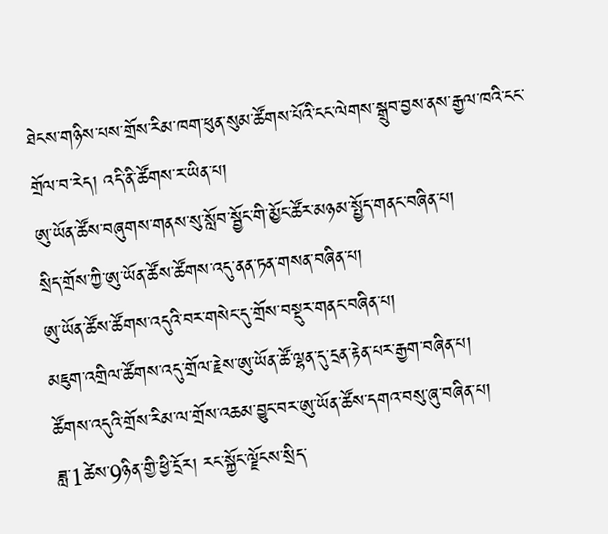ཐེངས་གཉིས་པས་གྲོས་རིམ་ཁག་ཕུན་སུམ་ཚོགས་པོའི་ངང་ལེགས་སྒྲུབ་བྱས་ནས་རྒྱལ་ཁའི་ངང་གྲོལ་བ་རེད། འདི་ནི་ཚོགས་ར་ཡིན་པ།
ཨུ་ཡོན་ཚོས་བཞུགས་གནས་སུ་སློབ་སྦྱོང་གི་མྱོང་ཚོར་མཉམ་སྤྱོད་གནང་བཞིན་པ།
སྲིད་གྲོས་ཀྱི་ཨུ་ཡོན་ཚོས་ཚོགས་འདུ་ནན་ཏན་གསན་བཞིན་པ།
ཨུ་ཡོན་ཚོས་ཚོགས་འདུའི་བར་གསེང་དུ་གྲོས་བསྡུར་གནང་བཞིན་པ།
མཇུག་འགྲིལ་ཚོགས་འདུ་གྲོལ་རྗེས་ཨུ་ཡོན་ཚོ་ལྷན་དུ་དྲན་རྟེན་པར་རྒྱག་བཞིན་པ།
ཚོགས་འདུའི་གྲོས་རིམ་ལ་གྲོས་འཆམ་བྱུང་བར་ཨུ་ཡོན་ཚོས་དགའ་བསུ་ཞུ་བཞིན་པ།
ཟླ་1ཚེས་9ཉིན་གྱི་ཕྱི་དྲོར། རང་སྐྱོང་ལྗོངས་སྲིད་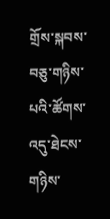གྲོས་སྐབས་བཅུ་གཉིས་པའི་ཚོགས་འདུ་ཐེངས་གཉིས་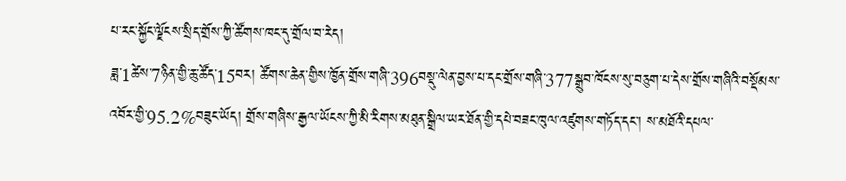པ་རང་སྐྱོང་ལྗོངས་སྲིད་གྲོས་ཀྱི་ཚོགས་ཁང་དུ་གྲོལ་བ་རེད།
ཟླ་1ཚེས་7ཉིན་གྱི་ཆུ་ཚོད་15བར། ཚོགས་ཆེན་གྱིས་ཁྱོན་གྲོས་གཞི་396བསྡུ་ལེན་བྱས་པ་དང་གྲོས་གཞི་377སྒྲུབ་ཁོངས་སུ་བཅུག་པ་དེས་གྲོས་གཞིའི་བསྡོམས་འབོར་གྱི་95.2%བཟུང་ཡོད། གྲོས་གཞིས་རྒྱལ་ཡོངས་ཀྱི་མི་རིགས་མཐུན་སྒྲིལ་ཡར་ཐོན་གྱི་དཔེ་བཟང་ཁུལ་འཛུགས་གཏོད་དང་། ས་མཐོའི་དཔལ་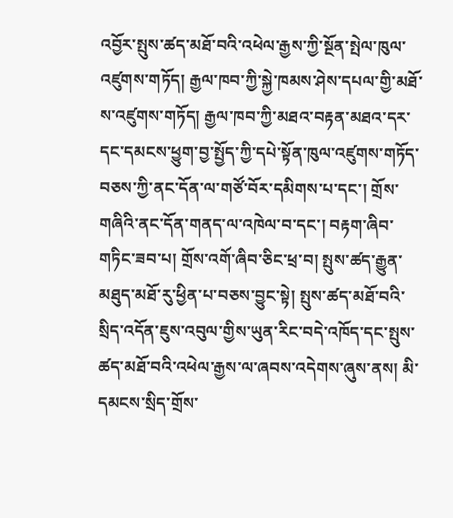འབྱོར་སྤུས་ཚད་མཐོ་བའི་འཕེལ་རྒྱས་ཀྱི་སྔོན་སྤེལ་ཁུལ་འཛུགས་གཏོད། རྒྱལ་ཁབ་ཀྱི་སྐྱེ་ཁམས་ཤེས་དཔལ་གྱི་མཐོ་ས་འཛུགས་གཏོད། རྒྱལ་ཁབ་ཀྱི་མཐའ་བརྟན་མཐའ་དར་དང་དམངས་ཕྱུག་བྱ་སྤྱོད་ཀྱི་དཔེ་སྟོན་ཁུལ་འཛུགས་གཏོད་བཅས་ཀྱི་ནང་དོན་ལ་གཙོ་བོར་དམིགས་པ་དང་། གྲོས་གཞིའི་ནང་དོན་གནད་ལ་འཁེལ་བ་དང་། བརྟག་ཞིབ་གཏིང་ཟབ་པ། གྲོས་འགོ་ཞིབ་ཅིང་ཕྲ་བ། སྤུས་ཚད་རྒྱུན་མཐུད་མཐོ་རུ་ཕྱིན་པ་བཅས་བྱུང་སྟེ། སྤུས་ཚད་མཐོ་བའི་སྲིད་འདོན་ཇུས་འབུལ་གྱིས་ཡུན་རིང་བདེ་འཁོད་དང་སྤུས་ཚད་མཐོ་བའི་འཕེལ་རྒྱས་ལ་ཞབས་འདེགས་ཞུས་ནས། མི་དམངས་སྲིད་གྲོས་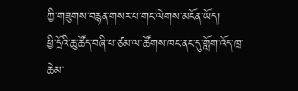ཀྱི་གཟུགས་བརྙན་གསར་པ་གང་ལེགས་མངོན་ཡོད།
ཕྱི་དྲོའི་ཆུ་ཚོད་བཞི་པ་ཙམ་ལ་ཚོགས་ཁང་ནང་དུ་གློག་འོད་ཁྲ་ཆེམ་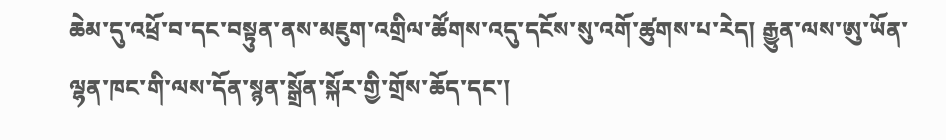ཆེམ་དུ་འཕྲོ་བ་དང་བསྟུན་ནས་མཇུག་འགྲིལ་ཚོགས་འདུ་དངོས་སུ་འགོ་ཚུགས་པ་རེད། རྒྱུན་ལས་ཨུ་ཡོན་ལྷན་ཁང་གི་ལས་དོན་སྙན་སྒྲོན་སྐོར་གྱི་གྲོས་ཆོད་དང་།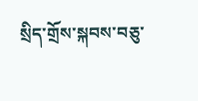སྲིད་གྲོས་སྐབས་བཅུ་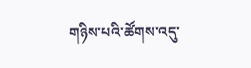གཉིས་པའི་ཚོགས་འདུ་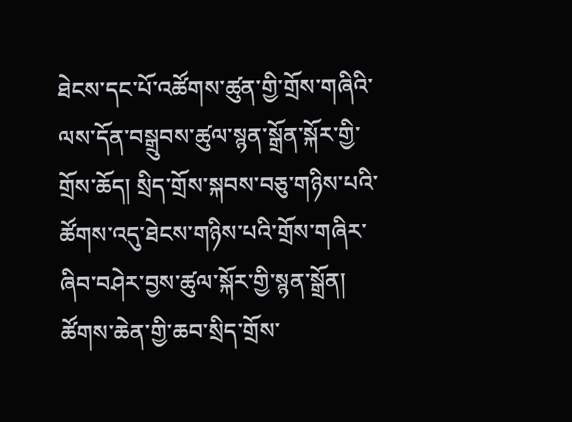ཐེངས་དང་པོ་འཚོགས་ཚུན་གྱི་གྲོས་གཞིའི་ལས་དོན་བསྒྲུབས་ཚུལ་སྙན་སྒྲོན་སྐོར་གྱི་གྲོས་ཆོད། སྲིད་གྲོས་སྐབས་བཅུ་གཉིས་པའི་ཚོགས་འདུ་ཐེངས་གཉིས་པའི་གྲོས་གཞིར་ཞིབ་བཤེར་བྱས་ཚུལ་སྐོར་གྱི་སྙན་སྒྲོན། ཚོགས་ཆེན་གྱི་ཆབ་སྲིད་གྲོས་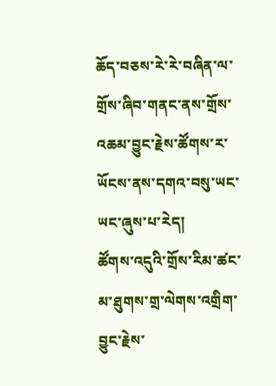ཆོད་བཅས་རེ་རེ་བཞིན་ལ་གྲོས་ཞིབ་གནང་ནས་གྲོས་འཆམ་བྱུང་རྗེས་ཚོགས་ར་ཡོངས་ནས་དགའ་བསུ་ཡང་ཡང་ཞུས་པ་རེད།
ཚོགས་འདུའི་གྲོས་རིམ་ཚང་མ་ཐུགས་གྲ་ལེགས་འགྲིག་བྱུང་རྗེས་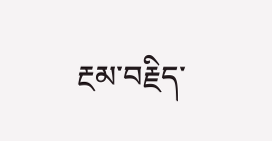རྔམ་བརྗིད་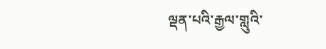ལྡན་པའི་རྒྱལ་གླུའི་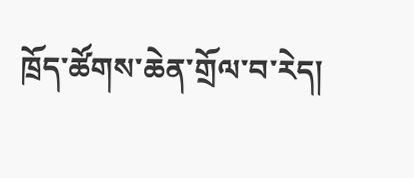ཁྲོད་ཚོགས་ཆེན་གྲོལ་བ་རེད།